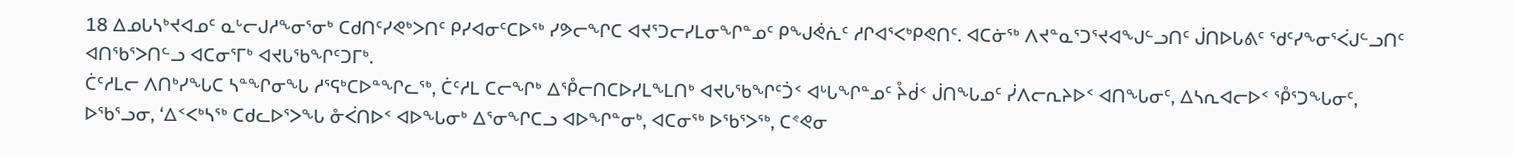18 ᐃᓄᒐᓴᒃᔪᐊᓄᑦ ᓇᒡᓕᒍᓱᖕᓂᕐᓂᒃ ᑕᑯᑎᑦᓯᕙᒃᐳᑎᑦ ᑭᓯᐊᓂᑦᑕᐅᖅ ᓯᕗᓕᖏᑕ ᐊᔪᕐᑐᓕᓯᒪᓂᖏᓐᓄᑦ ᑭᖑᕚᕇᑦ ᓱᒋᐊᕐᐸᒃᑭᕙᑎᑦ. ᐊᑕᓃᖅ ᐱᔪᓐᓇᕐᑐᕐᔪᐊᖑᓪᓗᑎᑦ ᒎᑎᐅᒐᕕᑦ ᖁᑦᓯᖕᓂᕐᐹᒍᓪᓗᑎᑦ ᐊᑎᖃᕐᐳᑎᓪᓗ ᐊᑕᓂᕐᒥᒃ ᐊᔪᒐᖃᖏᑦᑐᒥᒃ.
ᑖᑦᓱᒪᓕ ᐱᑎᒃᓯᖓᑕ ᓴᓐᖏᓂᖓ ᓱᕐᕋᒃᑕᐅᓐᖏᓚᖅ, ᑖᑦᓱᒪ ᑕᓕᖏᒃ ᐃᕾᓕᑎᑕᐅᓯᒪᖕᒪᑎᒃ ᐊᔪᒐᖃᖏᑦᑑᑉ ᐊᒡᒐᖏᓐᓄᑦ ᔧᑰᑉ ᒎᑎᖓᓄᑦ ᓰᐱᓕᕆᔨᐅᑉ ᐊᑎᖓᓂᑦ, ᐃᓴᕆᐊᓕᐅᑉ ᕾᕐᑐᖓᓂᑦ,
ᐅᖃᕐᓗᓂ, ‘ᐃᑉᐸᒃᓴᖅ ᑕᑯᓚᐅᕐᐳᖓ ᓁᐹᑎᐅᑉ ᐊᐅᖓᓂᒃ ᐃᕐᓂᖏᑕᓗ ᐊᐅᖏᓐᓂᒃ, ᐊᑕᓂᖅ ᐅᖃᕐᐳᖅ, ᑕᕝᕙᓂ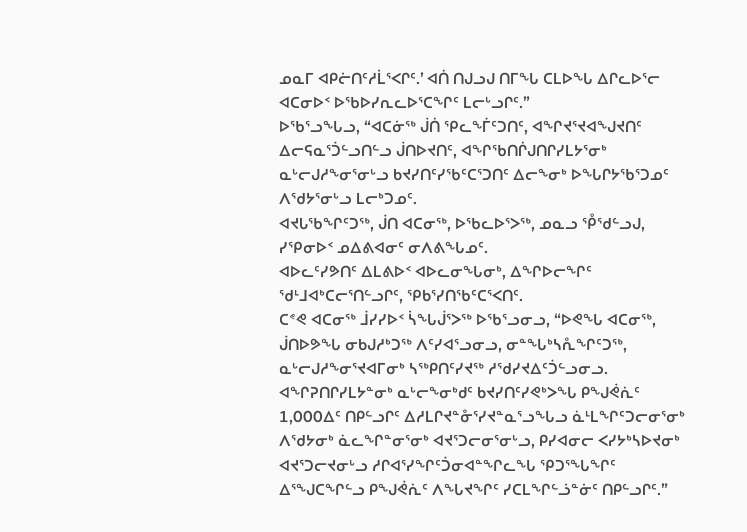ᓄᓇᒥ ᐊᑭᓖᑎᑦᓱᒫᕐᐸᒋᑦ.’ ᐊᑏ ᑎᒍᓗᒍ ᑎᒥᖓ ᑕᒪᐅᖓ ᐃᒋᓚᐅᕐᓕ ᐊᑕᓂᐅᑉ ᐅᖃᐅᓯᕆᓚᐅᕐᑕᖏᑦ ᒪᓕᒡᓗᒋᑦ.”
ᐅᖃᕐᓗᖓᓗ, “ᐊᑕᓃᖅ ᒎᑏ ᕿᓚᖕᒦᑦᑐᑎᑦ, ᐊᖏᔪᕐᔪᐊᖑᔪᑎᑦ ᐃᓕᕋᓇᕐᑑᓪᓗᑎᓪᓗ ᒎᑎᐅᔪᑎᑦ, ᐊᖏᖃᑎᒌᒍᑎᒋᓯᒪᔭᕐᓂᒃ ᓇᒡᓕᒍᓱᖕᓂᕐᓂᒡᓗ ᑲᔪᓯᑎᑦᓯᖃᑦᑕᕐᑐᑎᑦ ᐃᓕᖕᓂᒃ ᐅᖓᒋᔭᖃᕐᑐᓄᑦ ᐱᖁᔭᕐᓂᒡᓗ ᒪᓕᒃᑐᓄᑦ.
ᐊᔪᒐᖃᖏᑦᑐᖅ, ᒎᑎ ᐊᑕᓂᖅ, ᐅᖃᓚᐅᕐᐳᖅ, ᓄᓇᓗ ᕾᖁᓪᓗᒍ, ᓯᕿᓂᐅᑉ ᓄᐃᕕᐊᓂᑦ ᓂᐱᕕᖓᓄᑦ.
ᐊᐅᓚᑦᓯᕗᑎᑦ ᐃᒪᕕᐅᑉ ᐊᐅᓚᓂᖓᓂᒃ, ᐃᖏᐅᓕᖏᑦ ᖁᒻᒧᐊᒃᑕᓕᕐᑎᓪᓗᒋᑦ, ᕿᑲᕐᓯᑎᖃᑦᑕᕐᐸᑎᑦ.
ᑕᕝᕙ ᐊᑕᓂᖅ ᒨᓯᓯᐅᑉ ᓵᖓᒎᕐᐳᖅ ᐅᖃᕐᓗᓂᓗ, “ᐅᕙᖓ ᐊᑕᓂᖅ, ᒎᑎᐅᕗᖓ ᓂᑲᒍᓱᒃᑐᖅ ᐱᑦᓯᐊᕐᓗᓂᓗ, ᓂᓐᖓᒃᓴᕅᖏᑦᑐᖅ, ᓇᒡᓕᒍᓱᖕᓂᕐᔪᐊᒥᓂᒃ ᓴᖅᑭᑎᑦᓯᔪᖅ ᓱᖁᓯᔪᐃᑦᑑᓪᓗᓂᓗ.
ᐊᖏᕈᑎᒋᓯᒪᔭᓐᓂᒃ ᓇᒡᓕᖕᓂᒃᑯᑦ ᑲᔪᓯᑎᑦᓯᕙᒃᐳᖓ ᑭᖑᕚᕇᑦ 1,000ᐃᑦ ᑎᑭᓪᓗᒋᑦ ᐃᓱᒪᒋᔪᓐᓁᕐᓯᔪᓐᓇᕐᓗᖓᓗ ᓈᒻᒪᖏᑦᑐᓕᓂᕐᓂᒃ ᐱᖁᔭᓂᒃ ᓈᓚᖏᓐᓂᕐᓂᒃ ᐊᔪᕐᑐᓕᓂᕐᓂᒡᓗ, ᑭᓯᐊᓂᓕ ᐸᓯᔭᒃᓴᐅᔪᓂᒃ ᐊᔪᕐᑐᓕᔪᓂᒡᓗ ᓱᒋᐊᕐᓯᖏᑦᑑᓂᐊᓐᖏᓚᖓ ᕿᑐᕐᖓᖏᑦ ᐃᕐᖑᑕᖏᓪᓗ ᑭᖑᕚᕇᑦ ᐱᖓᔪᖏᑦ ᓯᑕᒪᖏᓪᓘᓐᓃᑦ ᑎᑭᓪᓗᒋᑦ.”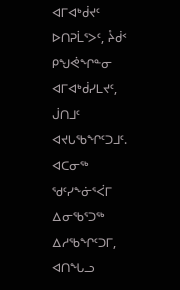ᐊᒥᐊᒃᑰᔪᑦ ᐅᑎᕈᒫᕐᐳᑦ, ᔧᑰᑉ ᑭᖑᕚᖏᓐᓂ ᐊᒥᐊᒃᑰᓯᒪᔪᑦ, ᒎᑎᒧᑦ ᐊᔪᒐᖃᖏᑦᑐᒧᑦ.
ᐊᑕᓂᖅ ᖁᑦᓯᖕᓃᕐᐹᒥ ᐃᓂᖃᕐᑐᖅ ᐃᓱᖃᖏᑦᑐᒥ, ᐊᑎᖓᓗ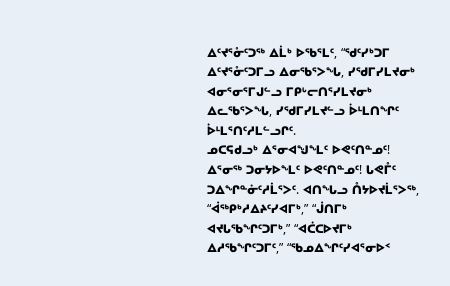ᐃᑦᔪᕐᓁᑦᑐᖅ ᐃᒫᒃ ᐅᖃᕐᒪᑦ, “ᖁᑦᓯᒃᑐᒥ ᐃᑦᔪᕐᓁᑦᑐᒥᓗ ᐃᓂᖃᕐᐳᖓ, ᓯᖁᒥᓯᒪᔪᓂᒃ ᐊᓂᕐᓂᕐᒥᒍᓪᓗ ᒥᑭᒡᓕᑎᕐᓯᒪᔪᓂᒃ ᐃᓚᖃᕐᐳᖓ, ᓯᖁᒥᓯᒪᔪᓪᓗ ᐆᒻᒪᑎᖏᑦ ᐆᒻᒪᕐᑎᑦᓱᒪᓪᓗᒋᑦ.
ᓄᑕᕋᑯᓗᒃ ᐃᕐᓂᐊᖑᖕᒪᑦ ᐅᕙᑦᑎᓐᓄᑦ! ᐃᕐᓂᖅ ᑐᓂᔭᐅᖕᒪᑦ ᐅᕙᑦᑎᓐᓄᑦ! ᒐᕙᒤᑦ ᑐᐃᖏᓐᓃᑦᓱᒫᕐᐳᑦ. ᐊᑎᖓᓗ ᑍᔭᐅᔪᒫᕐᐳᖅ, “ᐋᖅᑭᒃᓱᐃᔨᑦᓯᐊᒥᒃ,” “ᒎᑎᒥᒃ ᐊᔪᒐᖃᖏᑦᑐᒥᒃ,” “ᐊᑖᑕᐅᔪᒥᒃ ᐃᓱᖃᖏᑦᑐᒥᑦ,” “ᖃᓄᐃᖏᑦᓯᐊᕐᓂᐅᑉ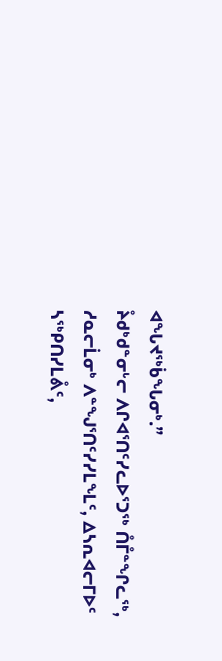ᐊᖓᔪᖅᑳᖓᓂᒃ.”
ᔧᑯᒃᑯᓐᓂᒡᓕ ᐱᒋᐊᕐᑎᑦᓯᓚᐅᕐᑐᖅ ᑍᒤᓐᖏᓚᖅ, ᓱᓇᓕᒫᓂᒃ ᐱᓐᖑᕐᑎᑦᓯᓯᒪᖕᒪᑦ, ᐃᓴᕆᐊᓕᒥᐅᑦ ᓴᖅᑭᑎᓯᒪᕔᑦ,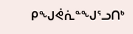ᑭᖑᕚᕇᓐᖑᕐᓗᑎᒃ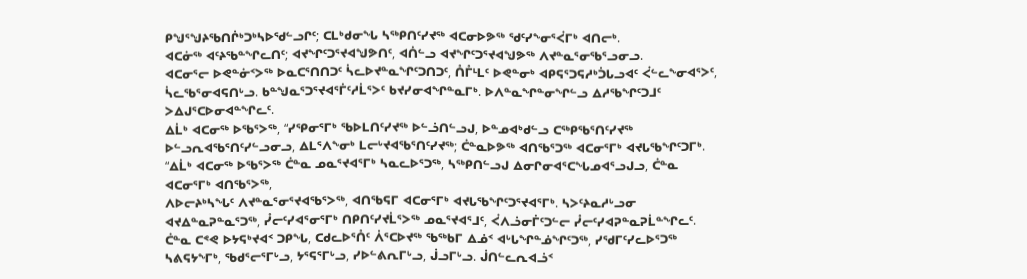ᑭᖑᕐᖑᔨᖃᑎᒌᒃᑐᒃᓴᐅᖁᓪᓗᒋᑦ; ᑕᒪᒃᑯᓂᖓ ᓴᖅᑭᑎᑦᓯᔪᖅ ᐊᑕᓂᐅᕗᖅ ᖁᑦᓯᖕᓂᕐᐹᒥᒃ ᐊᑎᓕᒃ.
ᐊᑕᓃᖅ ᐊᑦᔨᖃᓐᖏᓚᑎᑦ; ᐊᔪᖏᑦᑐᕐᔪᐊᖑᕗᑎᑦ, ᐊᑏᓪᓗ ᐊᔪᖏᑦᑐᕐᔪᐊᖑᕗᖅ ᐱᔪᓐᓇᕐᓂᖃᕐᓗᓂᓗ.
ᐊᑕᓂᕐᓕ ᐅᕙᓐᓃᑉᐳᖅ ᐅᓇᑕᕐᑎᑎᑐᑦ ᓵᓚᐅᔪᓐᓇᖏᑦᑐᑎᑐᑦ, ᑍᒤᒻᒪᑦ ᐅᕙᓐᓂᒃ ᐊᑭᕋᕐᑐᕋᓱᒃᑑᒐᓗᐊᑦ ᐹᓪᓚᖕᓂᐊᕐᐳᑦ, ᓵᓚᖃᕐᓂᐊᕋᑎᒡᓗ. ᑲᓐᖑᓇᕐᑐᕐᔪᐊᕐᒦᑦᓱᒫᕐᐳᑦ ᑲᔪᓯᓂᐊᖏᓐᓇᒥᒃ. ᐅᐱᓐᓇᖏᓐᓂᖏᓪᓗ ᐃᓱᖃᖏᑦᑐᒧᑦ ᐳᐃᒍᕐᑕᐅᓂᐊᓐᖏᓚᑦ.
ᐃᒫᒃ ᐊᑕᓂᖅ ᐅᖃᕐᐳᖅ, “ᓯᕿᓂᕐᒥᒃ ᖃᐅᒪᑎᑦᓯᔪᖅ ᐅᓪᓘᑎᓪᓗᒍ, ᐅᓐᓄᐊᒃᑯᓪᓗ ᑕᖅᑭᖃᕐᑎᑦᓯᔪᖅ ᐅᓪᓗᕆᐊᖃᕐᑎᑦᓯᓪᓗᓂᓗ, ᐃᒪᕐᐱᖕᓂᒃ ᒪᓕᒡᔪᐊᖃᕐᑎᑦᓯᔪᖅ; ᑖᓐᓇᐅᕗᖅ ᐊᑎᖃᕐᑐᖅ ᐊᑕᓂᕐᒥᒃ ᐊᔪᒐᖃᖏᑦᑐᒥᒃ.
“ᐃᒫᒃ ᐊᑕᓂᖅ ᐅᖃᕐᐳᖅ ᑖᓐᓇ ᓄᓇᕐᔪᐊᕐᒥᒃ ᓴᓇᓚᐅᕐᑐᖅ, ᓴᖅᑭᑎᓪᓗᒍ ᐃᓂᒋᓂᐊᕐᑕᖓᓄᐊᕐᓗᒍᓗ, ᑖᓐᓇ ᐊᑕᓂᕐᒥᒃ ᐊᑎᖃᕐᐳᖅ,
ᐱᐅᓕᔨᒃᓴᖓᑦ ᐱᔪᓐᓇᕐᓂᕐᔪᐊᖃᕐᐳᖅ, ᐊᑎᖃᕋᒥ ᐊᑕᓂᕐᒥᒃ ᐊᔪᒐᖃᖏᑦᑐᕐᔪᐊᕐᒥᒃ. ᓴᐳᑦᔨᓇᓱᒡᓗᓂ ᐊᔪᐃᓐᓇᕈᓐᓇᕐᑐᖅ, ᓮᓕᑦᓯᐊᕐᓂᕐᒥᒃ ᑎᑭᑎᑦᓯᔪᒫᕐᐳᖅ ᓄᓇᕐᔪᐊᕐᒧᑦ, ᐹᐱᓘᓂᒦᑦᑐᓪᓕ ᓮᓕᑦᓯᐊᕈᓐᓇᕈᒫᓐᖏᓚᑦ.
ᑖᓐᓇ ᑕᕝᕙ ᐅᔭᕋᒃᔪᐊᑉ ᑐᑭᖓ, ᑕᑯᓚᐅᕐᑍᑦ ᐲᕐᑕᐅᔪᖅ ᖃᖅᑲᒥ ᐃᓅᑉ ᐊᒡᒐᖏᓐᓅᖏᑦᑐᖅ, ᓯᖁᒥᑦᓯᓚᐅᕐᑐᖅ ᓴᕕᕋᔭᖕᒥᒃ, ᖃᑯᕐᓕᕐᒥᒡᓗ, ᔭᕐᕋᕐᒥᒡᓗ, ᓯᐅᓪᕕᕆᒥᒡᓗ, ᒎᓗᒥᒡᓗ. ᒎᑎᓪᓚᕆᐊᓘᑉ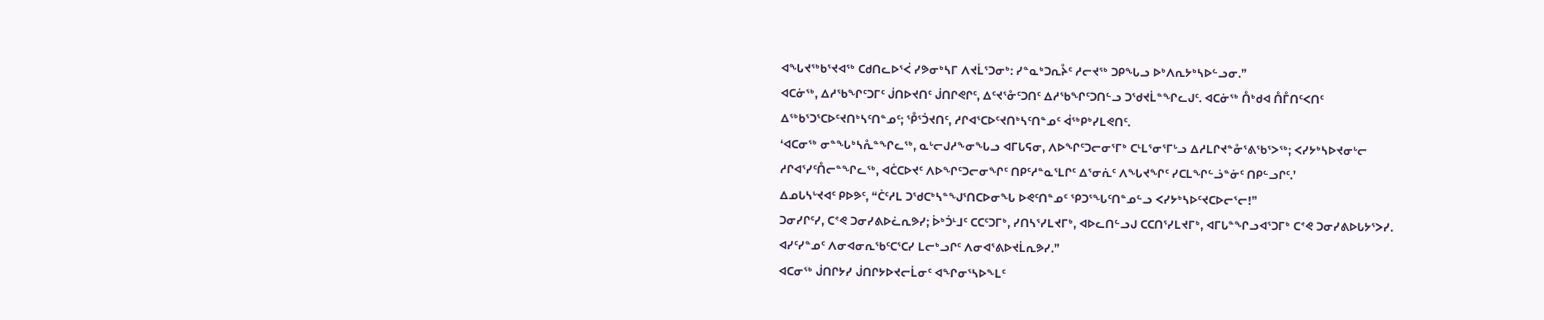ᐊᖓᔪᖅᑲᕐᔪᐊᖅ ᑕᑯᑎᓚᐅᕐᐹ ᓯᕗᓂᒃᓴᒥ ᐱᔪᒫᕐᑐᓂᒃ: ᓯᓐᓇᒃᑐᕆᔧᑦ ᓱᓕᔪᖅ ᑐᑭᖓᓗ ᐅᒃᐱᕆᔭᒃᓴᐅᓪᓗᓂ.”
ᐊᑕᓃᖅ, ᐃᓱᖃᖏᑦᑐᒥᑦ ᒎᑎᐅᔪᑎᑦ ᒎᑎᒋᕙᒋᑦ, ᐃᑦᔪᕐᓁᑦᑐᑎᑦ ᐃᓱᖃᖏᑦᑐᑎᓪᓗ ᑐᖁᔪᒫᓐᖏᓚᒍᑦ. ᐊᑕᓃᖅ ᑍᒃᑯᐊ ᑍᒤᑎᑦᐸᑎᑦ ᐃᖅᑲᕐᑐᕐᑕᐅᑦᔪᑎᒃᓴᑦᑎᓐᓄᑦ; ᕾᕐᑑᔪᑎᑦ, ᓱᒋᐊᕐᑕᐅᑦᔪᑎᒃᓴᑦᑎᓐᓄᑦ ᐋᖅᑭᒃᓯᒪᕙᑎᑦ.
‘ᐊᑕᓂᖅ ᓂᓐᖓᒃᓴᕅᓐᖏᓚᖅ, ᓇᒡᓕᒍᓱᖕᓂᖓᓗ ᐊᒥᒐᕋᓂ, ᐱᐅᖏᑦᑐᓕᓂᕐᒥᒃ ᑕᒻᒪᕐᓂᕐᒥᒡᓗ ᐃᓱᒪᒋᔪᓐᓁᕐᕕᖃᕐᐳᖅ; ᐸᓯᔭᒃᓴᐅᔪᓂᒡᓕ ᓱᒋᐊᕐᓯᑦᑍᓕᓐᖏᓚᖅ, ᐊᑖᑕᐅᔪᑦ ᐱᐅᖏᑦᑐᓕᓂᖏᑦ ᑎᑭᑦᓱᓐᓇᕐᒪᒋᑦ ᐃᕐᓂᕇᑦ ᐱᖓᔪᖏᑦ ᓯᑕᒪᖏᓪᓘᓐᓃᑦ ᑎᑭᓪᓗᒋᑦ.’
ᐃᓄᒐᓴᒡᔪᐊᑦ ᑭᐅᕗᑦ, “ᑖᑦᓱᒪ ᑐᖁᑕᒃᓴᓐᖑᕐᑎᑕᐅᓂᖓ ᐅᕙᑦᑎᓐᓄᑦ ᕿᑐᕐᖓᑦᑎᓐᓄᓪᓗ ᐸᓯᔭᒃᓴᐅᑦᔪᑕᐅᓕᕐᓕ!”
ᑐᓂᓯᒋᑦᓯ, ᑕᕝᕙ ᑐᓂᓯᕕᐅᓛᕆᕗᓯ; ᐆᒃᑑᒻᒧᑦ ᑕᑕᑦᑐᒥᒃ, ᓯᑎᓴᕐᓯᒪᔪᒥᒃ, ᐊᐅᓚᑎᓪᓗᒍ ᑕᑕᑎᕐᓯᒪᔪᒥᒃ, ᐊᒥᒐᓐᖏᓗᐊᕐᑐᒥᒃ ᑕᕝᕙ ᑐᓂᓯᕕᐅᒐᔭᕐᐳᓯ. ᐊᓯᑦᓯᓐᓄᑦ ᐱᓂᐊᓂᕆᖃᑦᑕᕐᑕᓯ ᒪᓕᒃᓗᒋᑦ ᐱᓂᐊᕐᕕᐅᔪᒫᕆᕗᓯ.”
ᐊᑕᓂᖅ ᒎᑎᒋᔭᓯ ᒎᑎᒋᔭᐅᔪᓕᒫᓂᑦ ᐊᖏᓂᕐᓴᐅᖕᒪᑦ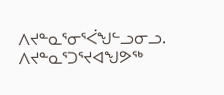ᐱᔪᓐᓇᕐᓂᕐᐹᖑᓪᓗᓂᓗ. ᐱᔪᓐᓇᕐᑐᕐᔪᐊᖑᕗᖅ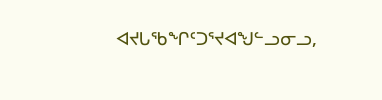ᐊᔪᒐᖃᖏᑦᑐᕐᔪᐊᖑᓪᓗᓂᓗ,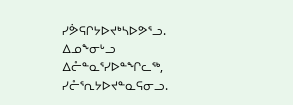ᓯᕘᕋᒋᔭᐅᔪᒃᓴᐅᕗᕐᓗ. ᐃᓄᖕᓂᒡᓗ ᐃᓔᓐᓇᕐᓯᐅᓐᖏᓚᖅ, ᓯᓔᕐᕆᔭᐅᔪᓐᓇᕋᓂᓗ.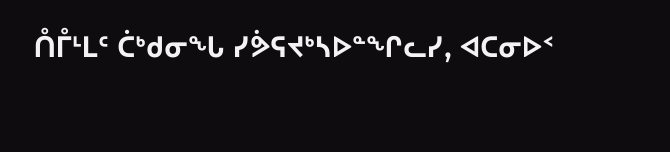ᑍᒤᒻᒪᑦ ᑖᒃᑯᓂᖓ ᓯᕘᕋᔪᒃᓴᐅᓐᖏᓚᓯ, ᐊᑕᓂᐅᑉ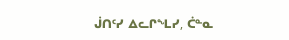ᒎᑎᑦᓯ ᐃᓚᒋᖕᒪᓯ, ᑖᓐᓇ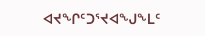ᐊᔪᖏᑦᑐᕐᔪᐊᖑᖕᒪᑦ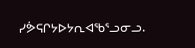ᓯᕘᕋᒋᔭᐅᔭᕆᐊᖃᕐᓗᓂᓗ.